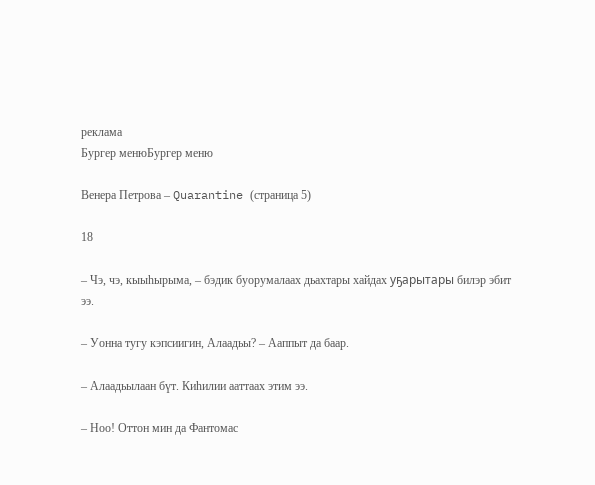реклама
Бургер менюБургер меню

Венера Петрова – Quarantine (страница 5)

18

– Чэ, чэ, кыыһырыма, – бэдик буорумалаах дьахтары хайдах уҕарытары билэр эбит ээ.

– Уонна тугу кэпсиигин, Алаадьы? – Ааппыт да баар.

– Алаадьылаан бүт. Киһилии ааттаах этим ээ.

– Ноо! Оттон мин да Фантомас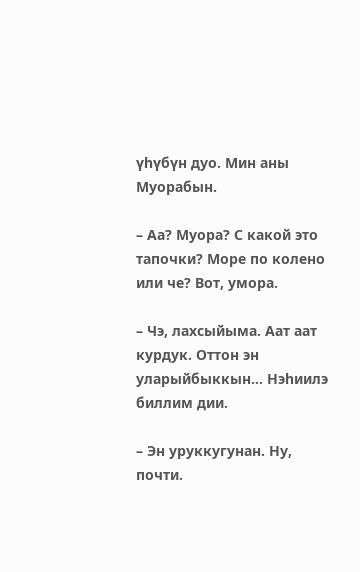үһүбүн дуо. Мин аны Муорабын.

– Аа? Муора? С какой это тапочки? Море по колено или че? Вот, умора.

– Чэ, лахсыйыма. Аат аат курдук. Оттон эн уларыйбыккын… Нэһиилэ биллим дии.

– Эн уруккугунан. Ну, почти.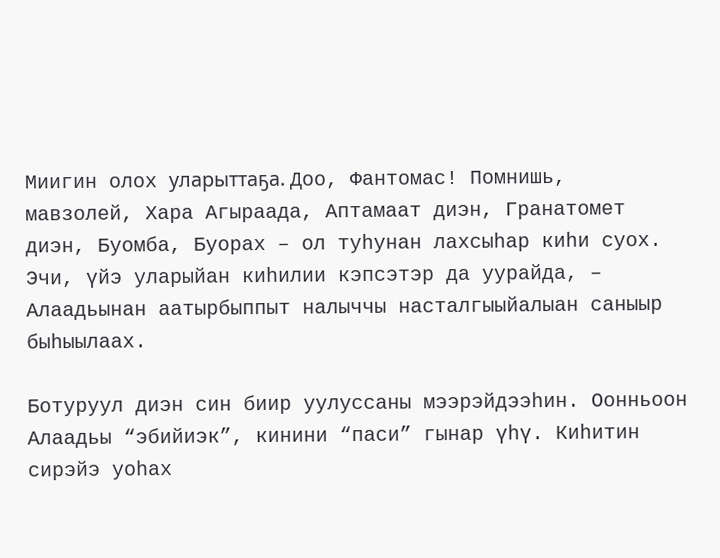Миигин олох уларыттаҕа. Доо, Фантомас! Помнишь, мавзолей, Хара Агыраада, Аптамаат диэн, Гранатомет диэн, Буомба, Буорах – ол туһунан лахсыһар киһи суох. Эчи, үйэ уларыйан киһилии кэпсэтэр да уурайда, – Алаадьынан аатырбыппыт налыччы насталгыыйалыан саныыр быһыылаах.

Ботуруул диэн син биир уулуссаны мээрэйдээһин. Оонньоон Алаадьы “эбийиэк”, кинини “паси” гынар үһү. Киһитин сирэйэ уоһах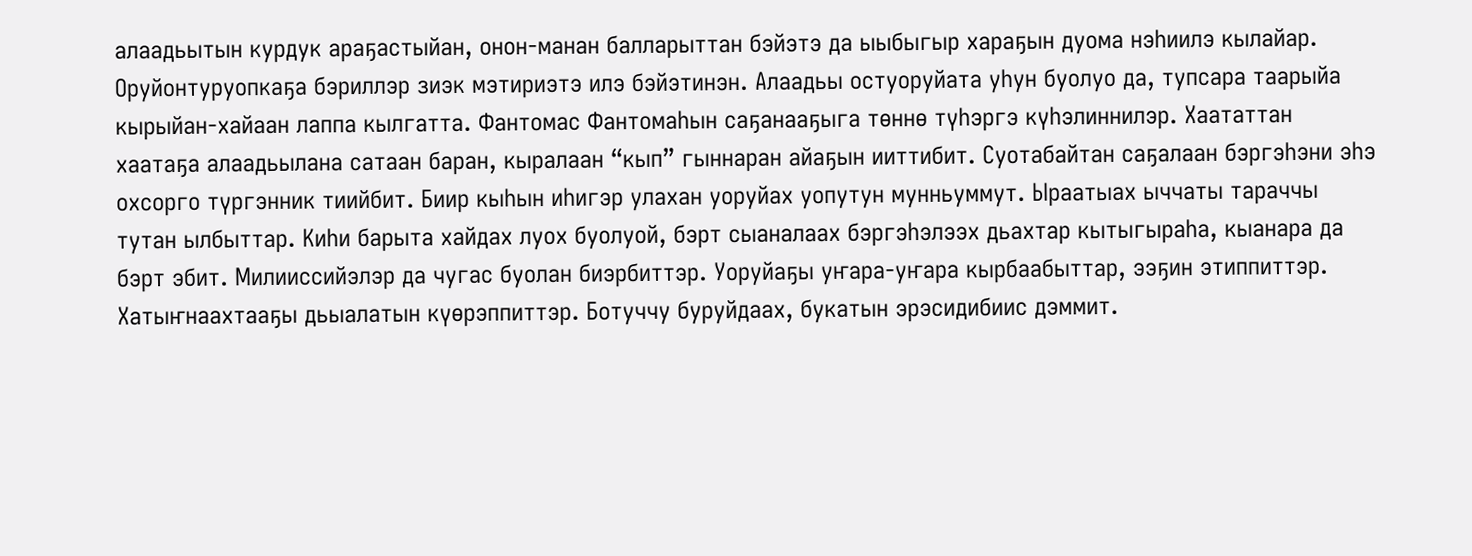алаадьытын курдук араҕастыйан, онон-манан балларыттан бэйэтэ да ыыбыгыр хараҕын дуома нэһиилэ кылайар. Оруйонтуруопкаҕа бэриллэр зиэк мэтириэтэ илэ бэйэтинэн. Алаадьы остуоруйата уһун буолуо да, тупсара таарыйа кырыйан-хайаан лаппа кылгатта. Фантомас Фантомаһын саҕанааҕыга төннө түһэргэ күһэлиннилэр. Хаататтан хаатаҕа алаадьылана сатаан баран, кыралаан “кып” гыннаран айаҕын ииттибит. Суотабайтан саҕалаан бэргэһэни эһэ охсорго түргэнник тиийбит. Биир кыһын иһигэр улахан уоруйах уопутун мунньуммут. Ыраатыах ыччаты тараччы тутан ылбыттар. Киһи барыта хайдах луох буолуой, бэрт сыаналаах бэргэһэлээх дьахтар кытыгыраһа, кыанара да бэрт эбит. Милииссийэлэр да чугас буолан биэрбиттэр. Уоруйаҕы уҥара-уҥара кырбаабыттар, ээҕин этиппиттэр. Хатыҥнаахтааҕы дьыалатын күөрэппиттэр. Ботуччу буруйдаах, букатын эрэсидибиис дэммит.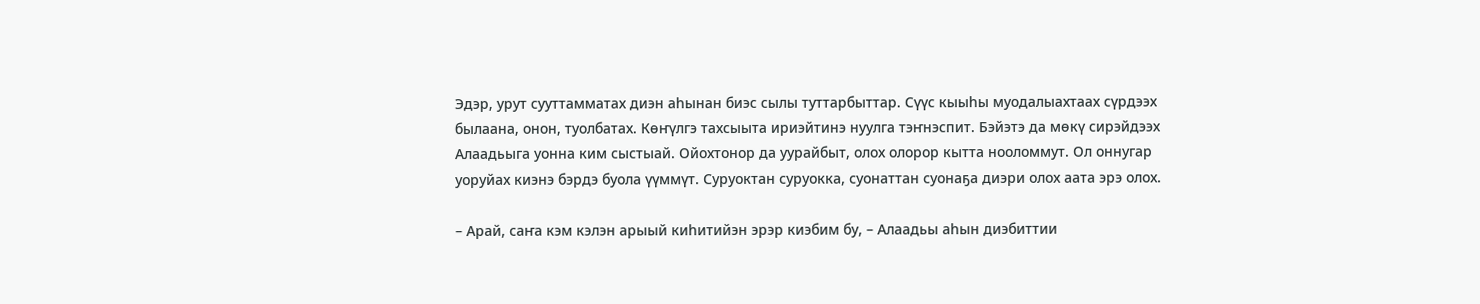Эдэр, урут сууттамматах диэн аһынан биэс сылы туттарбыттар. Сүүс кыыһы муодалыахтаах сүрдээх былаана, онон, туолбатах. Көҥүлгэ тахсыыта ириэйтинэ нуулга тэҥнэспит. Бэйэтэ да мөкү сирэйдээх Алаадьыга уонна ким сыстыай. Ойохтонор да уурайбыт, олох олорор кытта нооломмут. Ол оннугар уоруйах киэнэ бэрдэ буола үүммүт. Суруоктан суруокка, суонаттан суонаҕа диэри олох аата эрэ олох.

– Арай, саҥа кэм кэлэн арыый киһитийэн эрэр киэбим бу, – Алаадьы аһын диэбиттии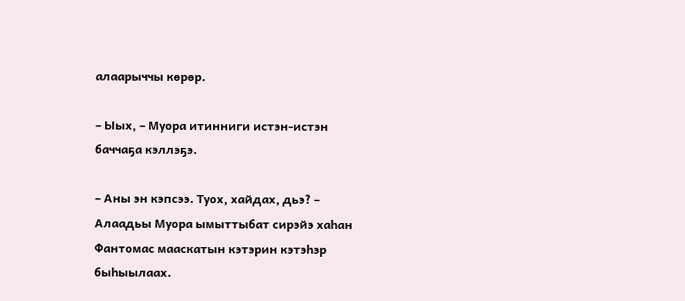алаарыччы көрөр.

– Ыых, – Муора итинниги истэн-истэн баччаҕа кэллэҕэ.

– Аны эн кэпсээ. Туох, хайдах, дьэ? – Алаадьы Муора ымыттыбат сирэйэ хаһан Фантомас мааскатын кэтэрин кэтэһэр быһыылаах.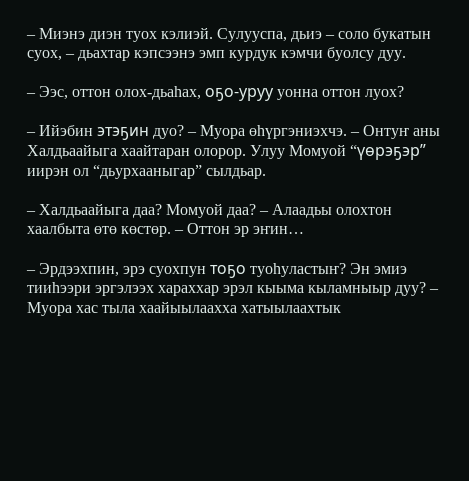– Миэнэ диэн туох кэлиэй. Сулууспа, дьиэ – соло букатын суох, – дьахтар кэпсээнэ эмп курдук кэмчи буолсу дуу.

– Ээс, оттон олох-дьаһах, оҕо-уруу уонна оттон луох?

– Ийэбин этэҕин дуо? – Муора өһүргэниэхчэ. – Онтуҥ аны Халдьаайыга хаайтаран олорор. Улуу Момуой “үөрэҕэр” иирэн ол “дьурхааныгар” сылдьар.

– Халдьаайыга даа? Момуой даа? – Алаадьы олохтон хаалбыта өтө көстөр. – Оттон эр эҥин…

– Эрдээхпин, эрэ суохпун тоҕо туоһуластыҥ? Эн эмиэ тииһээри эргэлээх хараххар эрэл кыыма кыламныыр дуу? – Муора хас тыла хаайыылаахха хатыылаахтык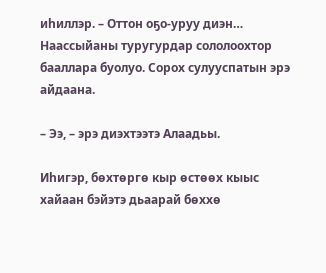иһиллэр. – Оттон оҕо-уруу диэн… Наассыйаны туругурдар сололоохтор бааллара буолуо. Сорох сулууспатын эрэ айдаана.

– Ээ, – эрэ диэхтээтэ Алаадьы.

Иһигэр, бөхтөргө кыр өстөөх кыыс хайаан бэйэтэ дьаарай бөххө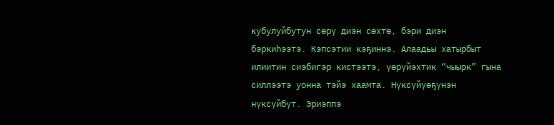кубулуйбутун сөрү диэн сөхтө, бэри диэн бэркиһээтэ. Кэпсэтии кэҕиннэ. Алаадьы хатырбыт илиитин сиэбигэр кистээтэ, үөрүйэхтик “чыырк” гына силлээтэ уонна тэйэ хаамта. Нүксүйүөҕүнэн нүксүйбүт. Эриэппэ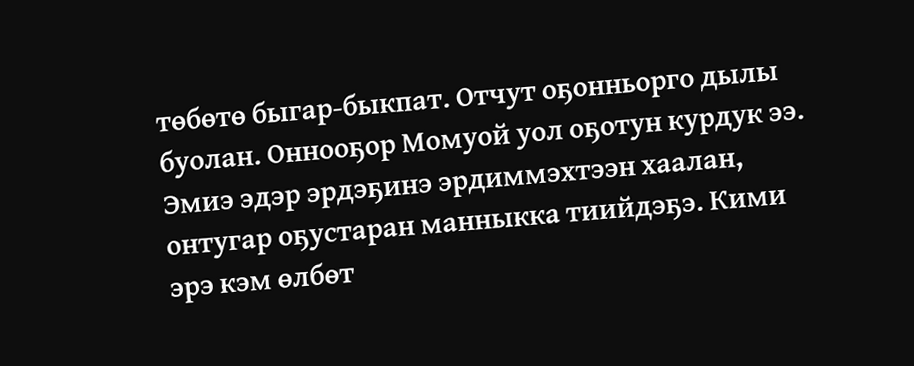төбөтө быгар-быкпат. Отчут оҕонньорго дылы буолан. Оннооҕор Момуой уол оҕотун курдук ээ. Эмиэ эдэр эрдэҕинэ эрдиммэхтээн хаалан, онтугар оҕустаран манныкка тиийдэҕэ. Кими эрэ кэм өлбөт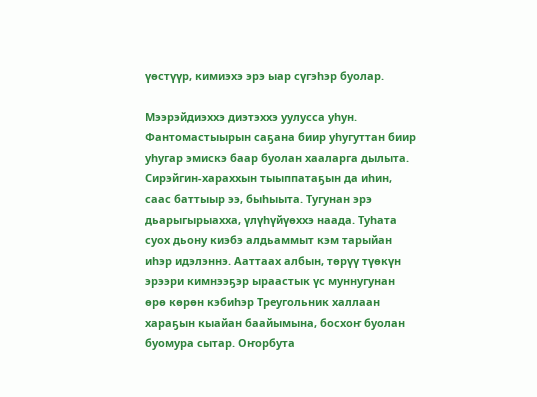үөстүүр, кимиэхэ эрэ ыар сүгэһэр буолар.

Мээрэйдиэххэ диэтэххэ уулусса уһун. Фантомастыырын саҕана биир уһугуттан биир уһугар эмискэ баар буолан хааларга дылыта. Сирэйгин-хараххын тыыппатаҕын да иһин, саас баттыыр ээ, быһыыта. Тугунан эрэ дьарыгырыахха, үлүһүйүөххэ наада. Туһата суох дьону киэбэ алдьаммыт кэм тарыйан иһэр идэлэннэ. Ааттаах албын, төрүү түөкүн эрээри кимнээҕэр ыраастык үс муннугунан өрө көрөн кэбиһэр Треугольник халлаан хараҕын кыайан баайымына, босхоҥ буолан буомура сытар. Оҥорбута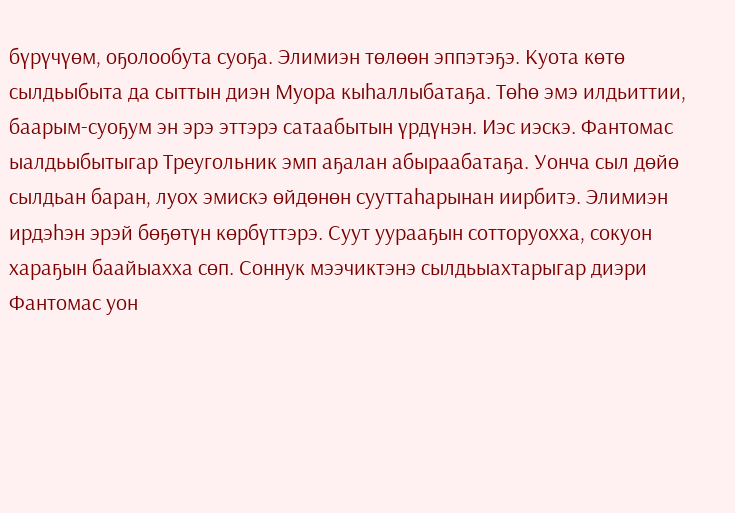бүрүчүөм, оҕолообута суоҕа. Элимиэн төлөөн эппэтэҕэ. Куота көтө сылдьыбыта да сыттын диэн Муора кыһаллыбатаҕа. Төһө эмэ илдьиттии, баарым-суоҕум эн эрэ эттэрэ сатаабытын үрдүнэн. Иэс иэскэ. Фантомас ыалдьыбытыгар Треугольник эмп аҕалан абыраабатаҕа. Уонча сыл дөйө сылдьан баран, луох эмискэ өйдөнөн сууттаһарынан иирбитэ. Элимиэн ирдэһэн эрэй бөҕөтүн көрбүттэрэ. Суут уурааҕын сотторуохха, сокуон хараҕын баайыахха сөп. Соннук мээчиктэнэ сылдьыахтарыгар диэри Фантомас уон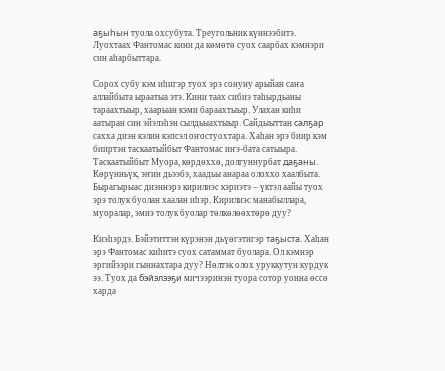аҕыһын туола охсубута. Треугольник күннээбитэ. Луохтаах Фантомас кини да көмөтө суох саарбах кэмнэри син аһарбыттара.

Сорох субу кэм иһигэр туох эрэ сонуну арыйан саҥа аллайбыта ыраатыа этэ. Кини таах сибиэ таһырдьаны тараахтыыр, хаарыан кэми бараахтыыр. Улахан киһи аатыран син эйэлэһэн сылдьыахтыыр. Сайдыыттан салҕар сахха диэн кэлин кэпсэл оҥостуохтара. Хаһан эрэ биир кэм бииртэн таскаатыйбыт Фантомас иҥэ-бата сатыыра. Таскаатыйбыт Муора, көрдөххө, долгуннурбат даҕаны. Көрүнньүк, эҥин дьээбэ, хаадьы анараа олоххо хаалбыта. Бырагырыас диэннэрэ кирилиэс кэриэтэ – үктэл аайы туох эрэ толук буолан хаалан иһэр. Кирилиэс манабыллара, муоралар, эмиэ толук буолар төлкөлөөхтөрө дуу?

Киэһэрдэ. Бэйэтиттэн күрэнэн дьүөгэтигэр таҕыста. Хаһан эрэ Фантомас киһитэ суох сатаммат буолара. Ол кэмнэр эргийээри гыннахтара дуу? Нөлтэк олох уруккутун курдук ээ. Туох да бэйэлээҕи мичээринэн туора сотор уонна өссө харда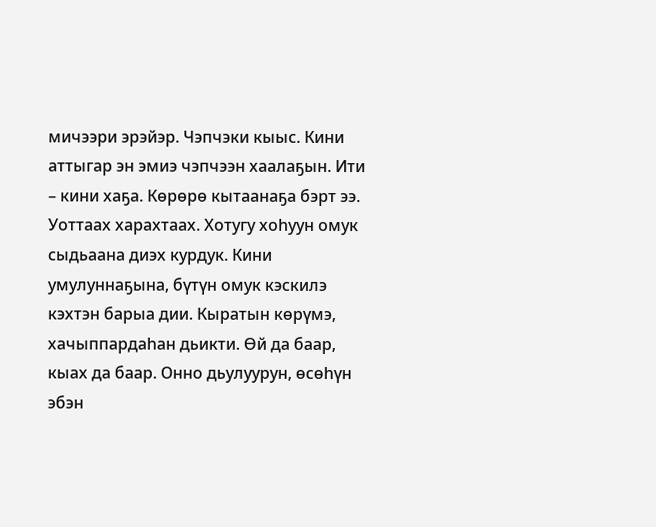мичээри эрэйэр. Чэпчэки кыыс. Кини аттыгар эн эмиэ чэпчээн хаалаҕын. Ити – кини хаҕа. Көрөрө кытаанаҕа бэрт ээ. Уоттаах харахтаах. Хотугу хоһуун омук сыдьаана диэх курдук. Кини умулуннаҕына, бүтүн омук кэскилэ кэхтэн барыа дии. Кыратын көрүмэ, хачыппардаһан дьикти. Өй да баар, кыах да баар. Онно дьулуурун, өсөһүн эбэн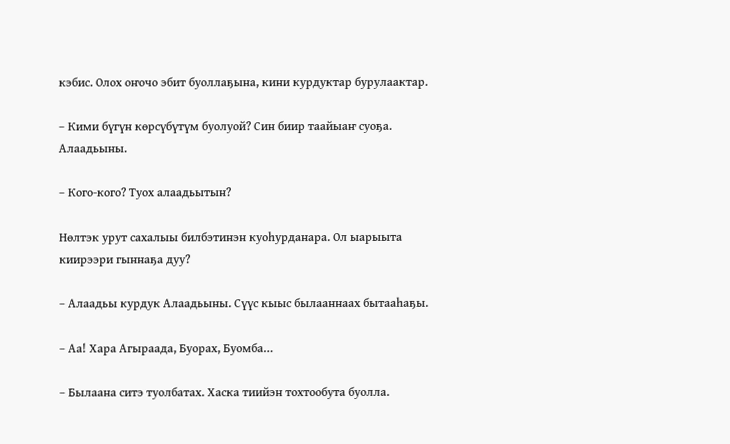кэбис. Олох оҥочо эбит буоллаҕына, кини курдуктар бурулаактар.

– Кими бүгүн көрсүбүтүм буолуой? Син биир таайыаҥ суоҕа. Алаадьыны.

– Кого-кого? Туох алаадьытын?

Нөлтэк урут сахалыы билбэтинэн куоһурданара. Ол ыарыыта киирээри гыннаҕа дуу?

– Алаадьы курдук Алаадьыны. Сүүс кыыс былааннаах бытааһаҕы.

– Аа! Хара Агыраада, Буорах, Буомба…

– Былаана ситэ туолбатах. Хаска тиийэн тохтообута буолла.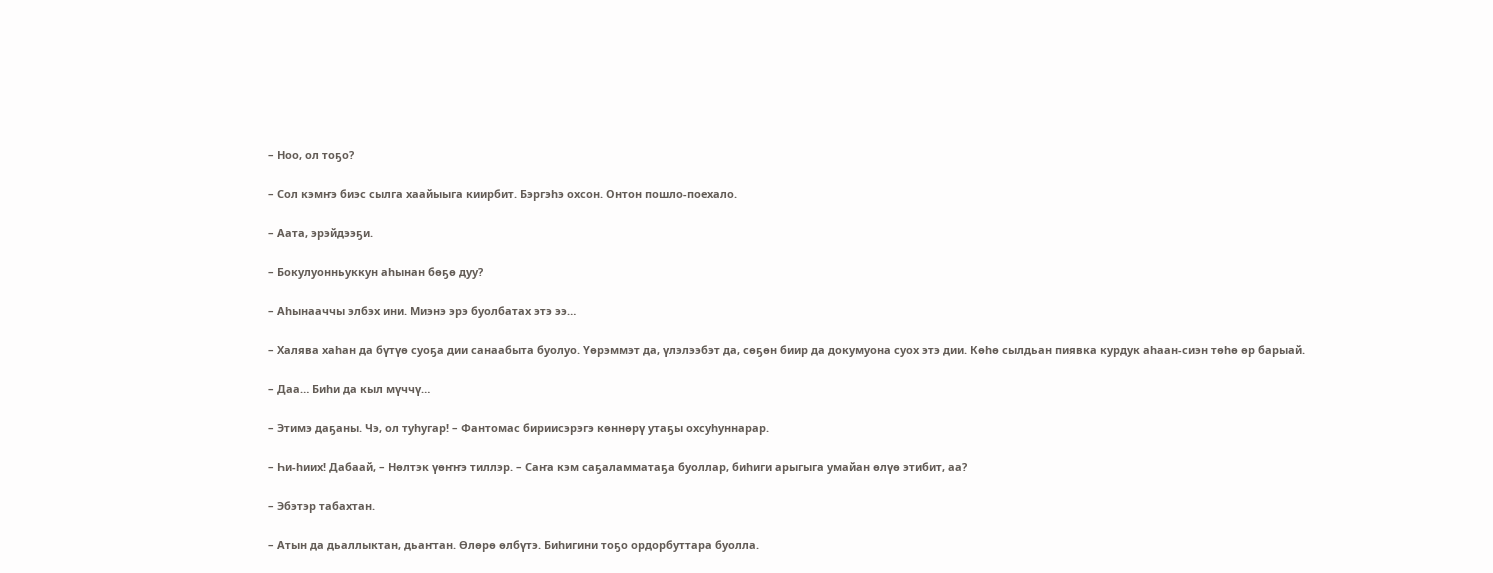– Ноо, ол тоҕо?

– Сол кэмҥэ биэс сылга хаайыыга киирбит. Бэргэһэ охсон. Онтон пошло-поехало.

– Аата, эрэйдээҕи.

– Бокулуонньуккун аһынан бөҕө дуу?

– Аһынааччы элбэх ини. Миэнэ эрэ буолбатах этэ ээ…

– Халява хаһан да бүтүө суоҕа дии санаабыта буолуо. Үөрэммэт да, үлэлээбэт да, сөҕөн биир да докумуона суох этэ дии. Көһө сылдьан пиявка курдук аһаан-сиэн төһө өр барыай.

– Даа… Биһи да кыл мүччү…

– Этимэ даҕаны. Чэ, ол туһугар! – Фантомас бириисэрэгэ көннөрү утаҕы охсуһуннарар.

– Һи-һиих! Дабаай, – Нөлтэк үөҥҥэ тиллэр. – Саҥа кэм саҕаламматаҕа буоллар, биһиги арыгыга умайан өлүө этибит, аа?

– Эбэтэр табахтан.

– Атын да дьаллыктан, дьаҥтан. Өлөрө өлбүтэ. Биһигини тоҕо ордорбуттара буолла.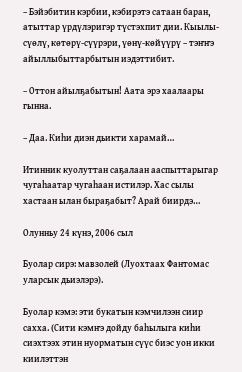– Бэйэбитин кэрбии, кэбирэтэ сатаан баран, атыттар үрдүлэригэр түстэхпит дии. Кыылы-сүөлү, көтөрү-сүүрэри, үөнү-көйүүрү – тэҥҥэ айыллыбыттарбытын иэдэттибит.

– Оттон айылҕабытын! Аата эрэ хаалаары гынна.

– Даа. Киһи диэн дьикти харамай…

Итинник куолуттан саҕалаан ааспыттарыгар чугаһаатар чугаһаан истилэр. Хас сылы хастаан ылан быраҕабыт? Арай биирдэ…

Олунньу 24 күнэ, 2006 сыл

Буолар сирэ: мавзолей (Луохтаах Фантомас уларсык дьиэлэрэ).

Буолар кэмэ: эти букатын кэмчилээн сиир сахха. (Сити кэмҥэ дойду баһылыга киһи сиэхтээх этин нуорматын сүүс биэс уон икки киилэттэн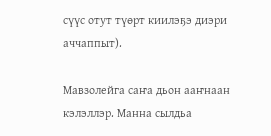сүүс отут түөрт киилэҕэ диэри аччаппыт).

Мавзолейга саҥа дьон ааҥнаан кэлэллэр. Манна сылдьа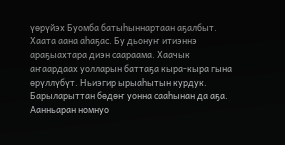үөрүйэх Буомба батыһыннартаан аҕалбыт. Хаата аана аһаҕас. Бу дьонуҥ итиэннэ араҕыахтара диэн саараама. Хаачык аҥаардаах уолларын баттаҕа кыра-кыра гына өрүллүбүт. Ньиэгир ырыаһытын курдук. Барыларыттан бөдөҥ уонна сааһынан да аҕа. Аанньаран номнуо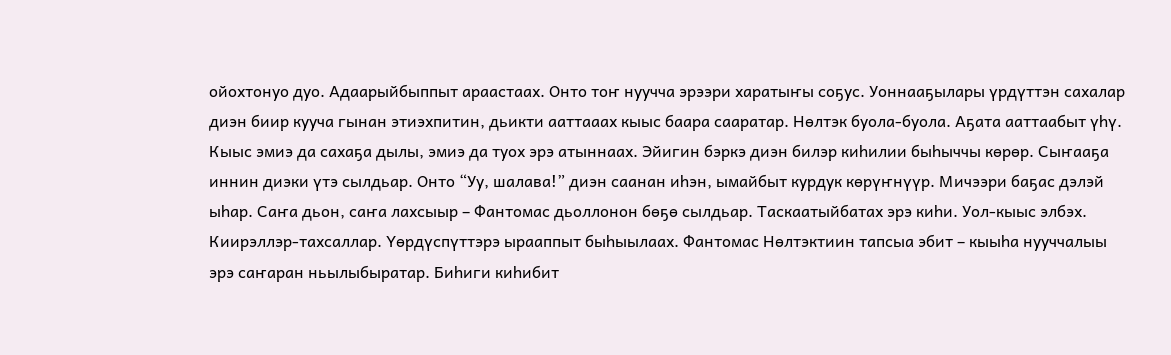ойохтонуо дуо. Адаарыйбыппыт араастаах. Онто тоҥ нуучча эрээри харатыҥы соҕус. Уоннааҕылары үрдүттэн сахалар диэн биир кууча гынан этиэхпитин, дьикти ааттааах кыыс баара сааратар. Нөлтэк буола-буола. Аҕата ааттаабыт үһү. Кыыс эмиэ да сахаҕа дылы, эмиэ да туох эрэ атыннаах. Эйигин бэркэ диэн билэр киһилии быһыччы көрөр. Сыҥааҕа иннин диэки үтэ сылдьар. Онто “Уу, шалава!” диэн саанан иһэн, ымайбыт курдук көрүҥнүүр. Мичээри баҕас дэлэй ыһар. Саҥа дьон, саҥа лахсыыр – Фантомас дьоллонон бөҕө сылдьар. Таскаатыйбатах эрэ киһи. Уол-кыыс элбэх. Киирэллэр-тахсаллар. Үөрдүспүттэрэ ырааппыт быһыылаах. Фантомас Нөлтэктиин тапсыа эбит – кыыһа нууччалыы эрэ саҥаран ньылыбыратар. Биһиги киһибит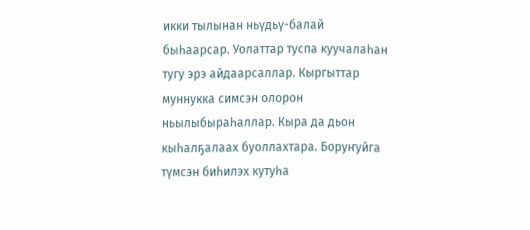икки тылынан ньүдьү-балай быһаарсар. Уолаттар туспа куучалаһан тугу эрэ айдаарсаллар. Кыргыттар муннукка симсэн олорон ньылыбыраһаллар. Кыра да дьон кыһалҕалаах буоллахтара. Боруҥуйга түмсэн биһилэх кутуһа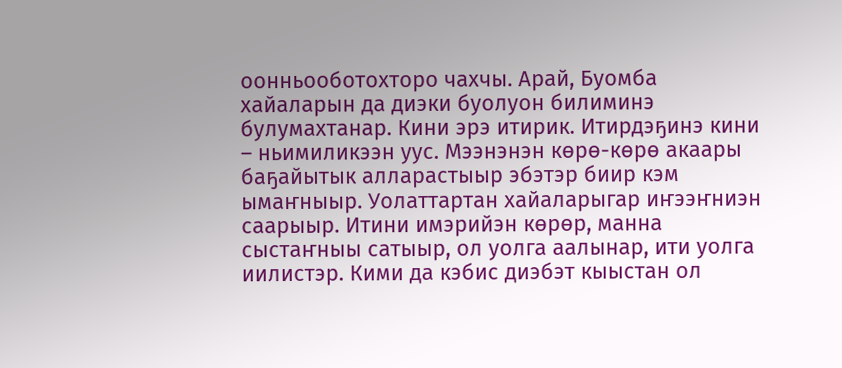оонньооботохторо чахчы. Арай, Буомба хайаларын да диэки буолуон билиминэ булумахтанар. Кини эрэ итирик. Итирдэҕинэ кини – ньимиликээн уус. Мээнэнэн көрө-көрө акаары баҕайытык алларастыыр эбэтэр биир кэм ымаҥныыр. Уолаттартан хайаларыгар иҥээҥниэн саарыыр. Итини имэрийэн көрөр, манна сыстаҥныы сатыыр, ол уолга аалынар, ити уолга иилистэр. Кими да кэбис диэбэт кыыстан ол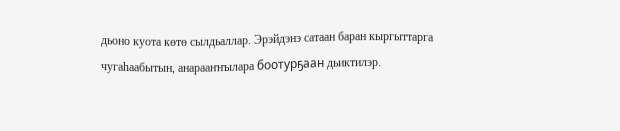дьоно куота көтө сылдьаллар. Эрэйдэнэ сатаан баран кыргыттарга чугаһаабытын, анарааҥҥылара боотурҕаан дьиктилэр.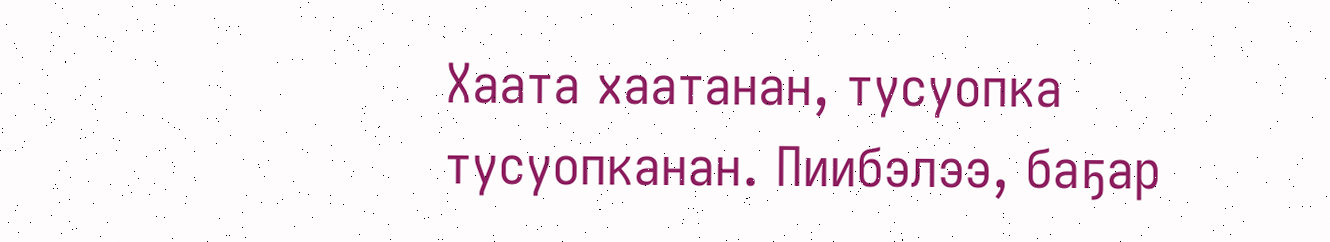Хаата хаатанан, тусуопка тусуопканан. Пиибэлээ, баҕар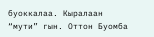буоккалаа. Кыралаан “мути” гын. Оттон Буомба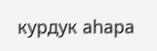курдук аһара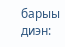барыы диэн: